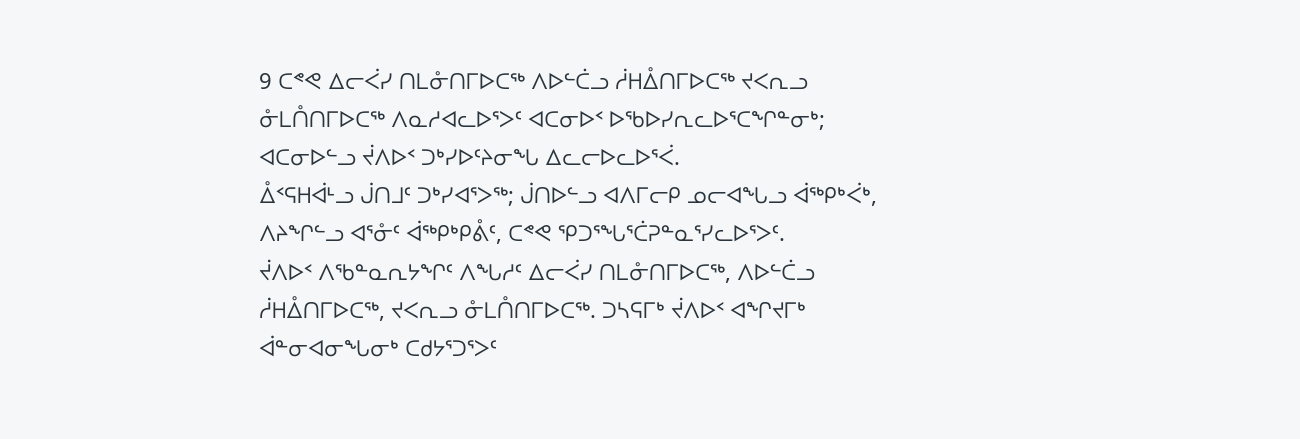9 ᑕᕝᕙ ᐃᓕᐹᓯ ᑎᒪᓁᑎᒥᐅᑕᖅ ᐱᐅᓪᑖᓗ ᓲᕼᐂᑎᒥᐅᑕᖅ ᔪᐸᕆᓗ ᓁᒪᑍᑎᒥᐅᑕᖅ ᐱᓇᓱᐊᓚᐅᕐᐳᑦ ᐊᑕᓂᐅᑉ ᐅᖃᐅᓯᕆᓚᐅᕐᑕᖏᓐᓂᒃ; ᐊᑕᓂᐅᓪᓗ ᔫᐱᐅᑉ ᑐᒃᓯᐅᑦᔨᓂᖓ ᐃᓚᓕᐅᓚᐅᕐᐹ.
ᐂᑉᕋᕼᐋᒻᓗ ᒎᑎᒧᑦ ᑐᒃᓯᐊᕐᐳᖅ; ᒎᑎᐅᓪᓗ ᐊᐱᒥᓕᑭ ᓄᓕᐊᖓᓗ ᐋᖅᑭᒃᐹᒃ, ᐱᔨᖏᓪᓗ ᐊᕐᓁᑦ ᐋᖅᑭᒃᑭᕔᑦ, ᑕᕝᕙ ᕿᑐᕐᖓᕐᑖᕈᓐᓇᕐᓯᓚᐅᕐᐳᑦ.
ᔫᐱᐅᑉ ᐱᖃᓐᓇᕆᔭᖏᑦ ᐱᖓᓱᑦ ᐃᓕᐹᓯ ᑎᒪᓁᑎᒥᐅᑕᖅ, ᐱᐅᓪᑖᓗ ᓲᕼᐂᑎᒥᐅᑕᖅ, ᔪᐸᕆᓗ ᓁᒪᑍᑎᒥᐅᑕᖅ. ᑐᓴᕋᒥᒃ ᔫᐱᐅᑉ ᐊᖏᔪᒥᒃ ᐋᓐᓂᐊᓂᖓᓂᒃ ᑕᑯᔭᕐᑐᕐᐳᑦ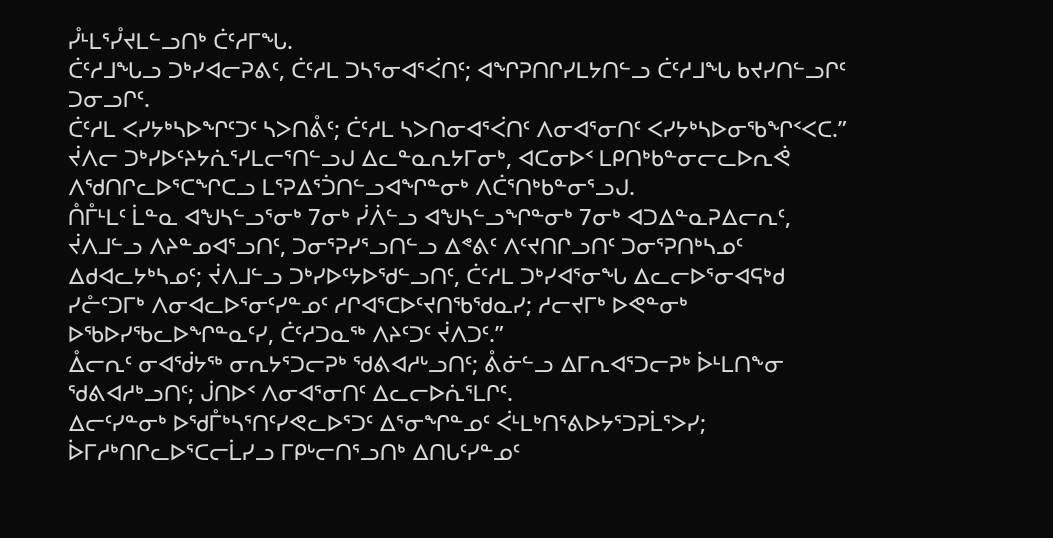ᓮᒻᒪᕐᓮᔪᒪᓪᓗᑎᒃ ᑖᑦᓱᒥᖓ.
ᑖᑦᓱᒧᖓᓗ ᑐᒃᓯᐊᓕᕈᕕᑦ, ᑖᑦᓱᒪ ᑐᓴᕐᓂᐊᕐᐹᑎᑦ; ᐊᖏᕈᑎᒋᓯᒪᔭᑎᓪᓗ ᑖᑦᓱᒧᖓ ᑲᔪᓯᑎᓪᓗᒋᑦ ᑐᓂᓗᒋᑦ.
ᑖᑦᓱᒪ ᐸᓯᔭᒃᓴᐅᖏᑦᑐᑦ ᓴᐳᑎᕔᑦ; ᑖᑦᓱᒪ ᓴᐳᑎᓂᐊᕐᐹᑎᑦ ᐱᓂᐊᕐᓂᑎᑦ ᐸᓯᔭᒃᓴᐅᓂᖃᖏᑉᐸᑕ.”
ᔫᐱᓕ ᑐᒃᓯᐅᑦᔨᔭᕇᕐᓯᒪᓕᕐᑎᓪᓗᒍ ᐃᓚᓐᓇᕆᔭᒥᓂᒃ, ᐊᑕᓂᐅᑉ ᒪᑭᑎᒃᑲᓐᓂᓕᓚᐅᕆᕚ ᐱᖁᑎᒋᓚᐅᕐᑕᖏᑕᓗ ᒪᕐᕈᐃᕐᑑᑎᓪᓗᐊᖏᓐᓂᒃ ᐱᑖᕐᑎᒃᑲᓐᓂᕐᓗᒍ.
ᑍᒤᒻᒪᑦ ᒫᓐᓇ ᐊᖑᓴᓪᓗᕐᓂᒃ 7ᓂᒃ ᓰᐲᓪᓗ ᐊᖑᓴᓪᓗᖏᓐᓂᒃ 7ᓂᒃ ᐊᑐᐃᓐᓇᕈᐃᓕᕆᑦ, ᔫᐱᒧᓪᓗ ᐱᔨᓐᓄᐊᕐᓗᑎᑦ, ᑐᓂᕐᕈᓯᕐᓗᑎᓪᓗ ᐃᕝᕕᑦ ᐱᑦᔪᑎᒋᓗᑎᑦ ᑐᓂᕐᕈᑎᒃᓴᓄᑦ ᐃᑯᐊᓚᔭᒃᓴᓄᑦ; ᔫᐱᒧᓪᓗ ᑐᒃᓯᐅᑦᔭᐅᖁᓪᓗᑎᑦ, ᑖᑦᓱᒪ ᑐᒃᓯᐊᕐᓂᖓ ᐃᓚᓕᐅᕐᓂᐊᕋᒃᑯ ᓯᓔᑦᑐᒥᒃ ᐱᓂᐊᓚᐅᕐᓂᑦᓯᓐᓄᑦ ᓱᒋᐊᕐᑕᐅᑦᔪᑎᖃᖁᓇᓯ; ᓱᓕᔪᒥᒃ ᐅᕙᓐᓂᒃ ᐅᖃᐅᓯᖃᓚᐅᖏᓐᓇᑦᓯ, ᑖᑦᓱᑐᓇᖅ ᐱᔨᑦᑐᑦ ᔫᐱᑐᑦ.”
ᐂᓕᕆᑦ ᓂᐊᖂᔭᖅ ᓂᕆᔭᕐᑐᓕᕈᒃ ᖁᕕᐊᓱᒡᓗᑎᑦ; ᕔᓃᓪᓗ ᐃᒥᕆᐊᕐᑐᓕᕈᒃ ᐆᒻᒪᑎᖕᓂ ᖁᕕᐊᓱᒃᓗᑎᑦ; ᒎᑎᐅᑉ ᐱᓂᐊᕐᓂᑎᑦ ᐃᓚᓕᐅᕇᕐᒪᒋᑦ.
ᐃᓕᑦᓯᓐᓂᒃ ᐅᖁᒤᒃᓴᕐᑎᑦᓯᕙᓚᐅᕐᑐᑦ ᐃᕐᓂᖏᓐᓄᑦ ᐹᒻᒪᒃᑎᕐᕕᐅᔭᕐᑐᕈᒫᕐᐳᓯ; ᐆᒥᓱᒃᑎᒋᓚᐅᕐᑕᓕᒫᓯᓗ ᒥᑭᒡᓕᑎᕐᓗᑎᒃ ᐃᑎᒐᑦᓯᓐᓄᑦ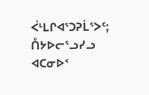ᐹᒻᒪᒋᐊᕐᑐᕈᒫᕐᐳᑦ; ᑍᔭᐅᓕᕐᓗᓯᓗ ᐊᑕᓂᐅᑉ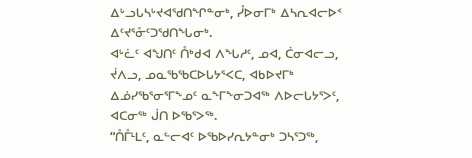ᐃᒡᓗᒐᓴᒡᔪᐊᖁᑎᖏᓐᓂᒃ, ᓮᐅᓂᒥᒃ ᐃᓴᕆᐊᓕᐅᑉ ᐃᑦᔪᕐᓁᑦᑐᖁᑎᖓᓂᒃ.
ᐊᒡᓛᑦ ᐊᖑᑎᑦ ᑍᒃᑯᐊ ᐱᖓᓱᑦ, ᓄᐊ, ᑖᓂᐊᓕᓗ, ᔫᐱᓗ, ᓄᓇᖃᖃᑕᐅᒐᔭᕐᐸᑕ, ᐊᑲᐅᔪᒥᒃ ᐃᓅᓯᖃᕐᓂᕐᒥᖕᓄᑦ ᓇᖕᒥᖕᓂᑐᐊᖅ ᐱᐅᓕᒐᔭᕐᐳᑦ, ᐊᑕᓂᖅ ᒎᑎ ᐅᖃᕐᐳᖅ.
“ᑍᒤᒻᒪᑦ, ᓇᓪᓕᐊᑦ ᐅᖃᐅᓯᕆᔭᓐᓂᒃ ᑐᓴᕐᑐᖅ,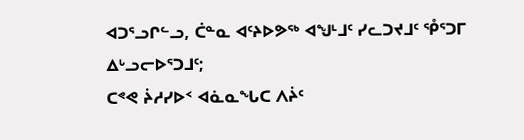ᐊᑐᕐᓗᒋᓪᓗ, ᑖᓐᓇ ᐊᑦᔨᐅᕗᖅ ᐊᖑᒻᒧᑦ ᓯᓚᑐᔪᒧᑦ ᕾᕐᑐᒥ ᐃᒡᓗᓕᐅᕐᑐᒧᑦ;
ᑕᕝᕙ ᔩᓱᓯᐅᑉ ᐊᓈᓇᖓᑕ ᐱᔩᑦ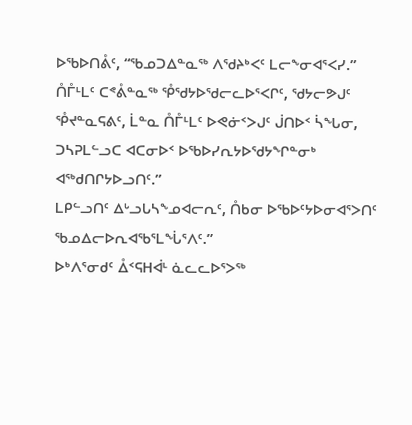ᐅᖃᐅᑎᕔᑦ, “ᖃᓄᑐᐃᓐᓇᖅ ᐱᖁᔨᒃᐸᑦ ᒪᓕᖕᓂᐊᕐᐸᓯ.”
ᑍᒤᒻᒪᑦ ᑕᕝᕔᓐᓇᖅ ᕾᖁᔭᐅᖁᓕᓚᐅᕐᐸᒋᑦ, ᖁᔭᓕᕗᒍᑦ ᕾᔪᓐᓇᕋᕕᑦ, ᒫᓐᓇ ᑍᒤᒻᒪᑦ ᐅᕙᓃᑉᐳᒍᑦ ᒎᑎᐅᑉ ᓵᖓᓂ, ᑐᓴᕈᒪᓪᓗᑕ ᐊᑕᓂᐅᑉ ᐅᖃᐅᓯᕆᔭᐅᖁᔭᖏᓐᓂᒃ ᐊᖅᑯᑎᒋᔭᐅᓗᑎᑦ.”
ᒪᑭᓪᓗᑎᑦ ᐃᒡᓗᒐᓴᖕᓄᐊᓕᕆᑦ, ᑍᑲᓂ ᐅᖃᐅᑦᔭᐅᓂᐊᕐᐳᑎᑦ ᖃᓄᐃᓕᐅᕆᐊᖃᕐᒪᖔᕐᐱᑦ.”
ᐅᒃᐱᕐᓂᑯᑦ ᐂᑉᕋᕼᐋᒻ ᓈᓚᓚᐅᕐᐳᖅ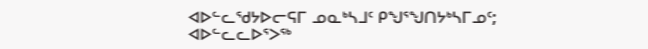ᐊᐅᓪᓚᖁᔭᐅᓕᕋᒥ ᓄᓇᒃᓴᒧᑦ ᑭᖑᕐᖑᑎᔭᒃᓴᒥᓄᑦ; ᐊᐅᓪᓚᓚᐅᕐᐳᖅ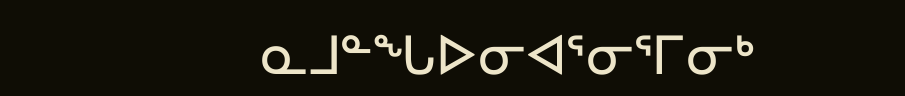ᓇᒧᓐᖓᐅᓂᐊᕐᓂᕐᒥᓂᒃ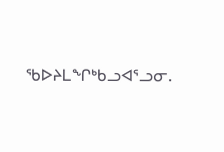ᖃᐅᔨᒪᖏᒃᑲᓗᐊᕐᓗᓂ.